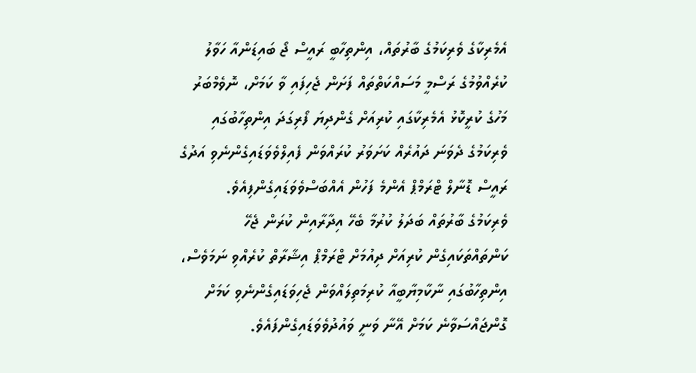އެމެރިކާގެ ވެރިކަމުގެ ބާރުތައް، އިންތިހާބީ ރައީސް ޖޯ ބައިޑަންއާ ހަވާލު ކުރެއްވުމުގެ ރަސްމީ މަސައްކަތްތައް ފަށަން ޖެހިފައި ވާ ކަމަށް، ނޮވެމްބަރު މަހުގެ ކުރީކޮޅު އެމެރިކާގައި ކުރިއަށް ގެންދިޔަ ފޯރިގަދަ އިންތިހާބުގައި ވެރިކަމުގެ ދެވަނަ ދައުރެއް ކަށަވަރު ކުރައްވަން ފެއިލްވެވަޑައިގެންނެވި އަދުގެ ރައީސް ޑޮނާލް ޓްރަމްޕް އެންމެ ފަހުން އެއްބަސްވެވަޑައިގެންފިއެވެ.
ވެރިކަމުގެ ބާރުތައް ބަދަލު ކުރުމާ ބެހޭ އިދާރާއިން ކުރަން ޖެހޭ ކަންތައްތަކައިގެން ކުރިއަށް ދިއުމަށް ޓްރަމްޕް އިޝާރާތް ކުރެއްވި ނަމަވެސް، އިންތިހާބުގައި ނާކާމިޔާބީއާ ކުރިމަތިލައްވަން ޖެހިވަޑައިގެންނެވި ކަމަށް ގޮންޖައްސަވާނެ ކަމަށް އޭނާ ވަނީ ވައުދުވެވަޑައިގެންފައެވެ.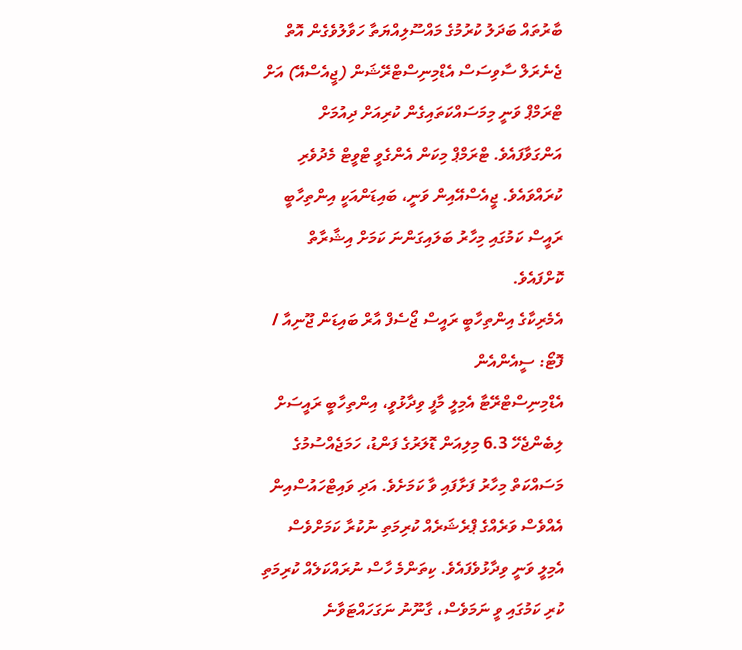ބާރުތައް ބަދަލު ކުރުމުގެ މައްސޫލިއްޔަތާ ހަވާލުވެގެން އޮތް ޖެނެރަލް ސާވިސަސް އެޑްމިނިސްޓްރޭޝަން (ޖީއެސްއޭ) އަށް ޓްރަމްޕް ވަނީ މިމަސައްކަތައިގެން ކުރިއަށް ދިއުމަށް އަންގަވާފައެވެ. ޓްރަމްޕް މިކަން އެންގެވީ ޓްވީޓް މެދުވެރި ކުރައްވައެވެ. ޖީއެސްއޭއިން ވަނީ، ބައިޑަންއަކީ އިންތިހާބީ ރައީސް ކަމުގައި މިހާރު ބަލައިގަންނަ ކަމަށް އިޝާރާތް ކޮށްފައެވެ.
އެމެރިކާގެ އިންތިހާބީ ރައީސް ޖޯސެފް އާރް ބައިޑަން ޖޫނިއާ / ފޮޓޯ: ސީއެންއެން
އެޑްމިނިސްޓްރޭޓާ އެމިލީ މާފީ ވިދާޅުވީ، އިންތިހާބީ ރައީސަށް ލިބެންޖެހޭ 6.3 މިލިއަން ޑޮލަރުގެ ފަންޑު، ހަމަޖެއްސުމުގެ މަސައްކަތް މިހާރު ފަށާފައި ވާ ކަމަށެވެ. އަދި ވައިޓްހައުސްއިން އެއްވެސް ވަރެއްގެ ޕްރެޝަރެއް ކުރިމަތި ނުކުރާ ކަމަށްވެސް އެމިލީ ވަނީ ވިދާޅުވެފައެވެ. ކިތަންމެ ހާސް ނުރައްކަލެއް ކުރިމަތި ކުރި ކަމުގައި ވީ ނަމަވެސް، ގާނޫނު ނަގަހައްޓަވާނެ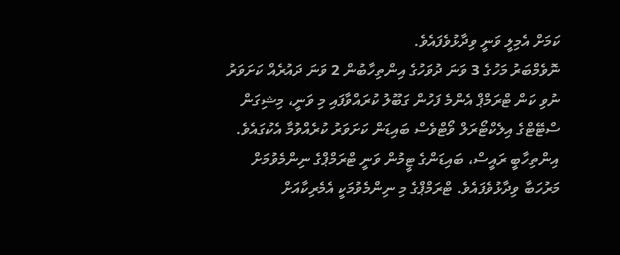ކަމަށް އެމިލީ ވަނީ ވިދާޅުވެފައެވެ.
ނޮވެމްބަރު މަހުގެ 3 ވަނަ ދުވަހުގެ އިންތިހާބުން 2 ވަނަ ދައުރެއް ކަށަވަރު ނުވި ކަން ޓްރަމްޕް އެންމެ ފަހުން ގަބޫލު ކުރައްވާފައި މި ވަނީ، މިޝިގަން ސްޓޭޓްގެ އިލެކްޓޯރަލް ވޯޓްވެސް ބައިޑަން ކަށަވަރު ކުރެއްވުމާ އެކުގައެވެ.
އިންތިހާބީ ރައީސް، ބައިޑަންގެ ޓީމުން ވަނީ ޓްރަމްޕްގެ ނިންމެވުމަށް މަރުހަބާ ވިދާޅުވެފައެވެ. ޓްރަމްޕްގެ މި ނިންމެވުމަކީ އެމެރިކާއަށް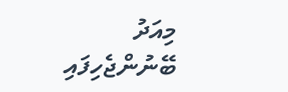މިއަދު ބޭނުންޖެހިފައި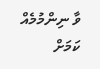ވާ ނިންމުމެއް ކަމަށް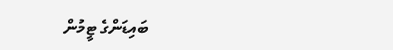ބައިޑަންގެ ޓީމުން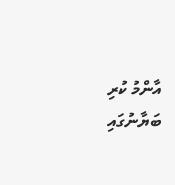އާންމު ކުރި ބަޔާނުގައި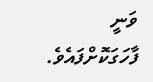ވަނީ ފާހަގަކޮށްފައެވެ.